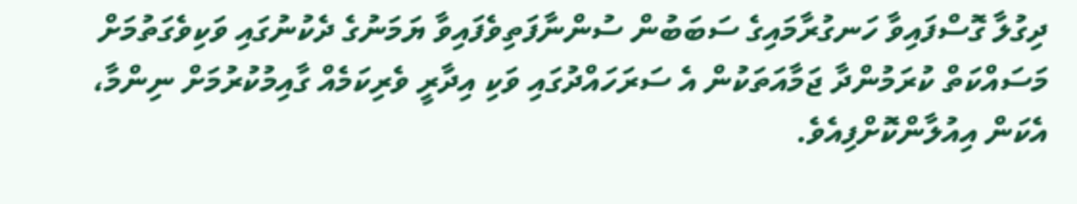ދިގުލާ ގޮސްފައިވާ ހަނގުރާމައިގެ ސަބަބުން ސުންނާފަތިވެފައިވާ ޔަމަނުގެ ދެކުނުގައި ވަކިވެގަތުމަށް މަސައްކަތް ކުރަމުންދާ ޖަމާއަތަކުން އެ ސަރަހައްދުގައި ވަކި އިދާރީ ވެރިކަމެއް ގާއިމުކުރުމަށް ނިންމާ، އެކަން އިއުލާންކޮށްފިއެވެ.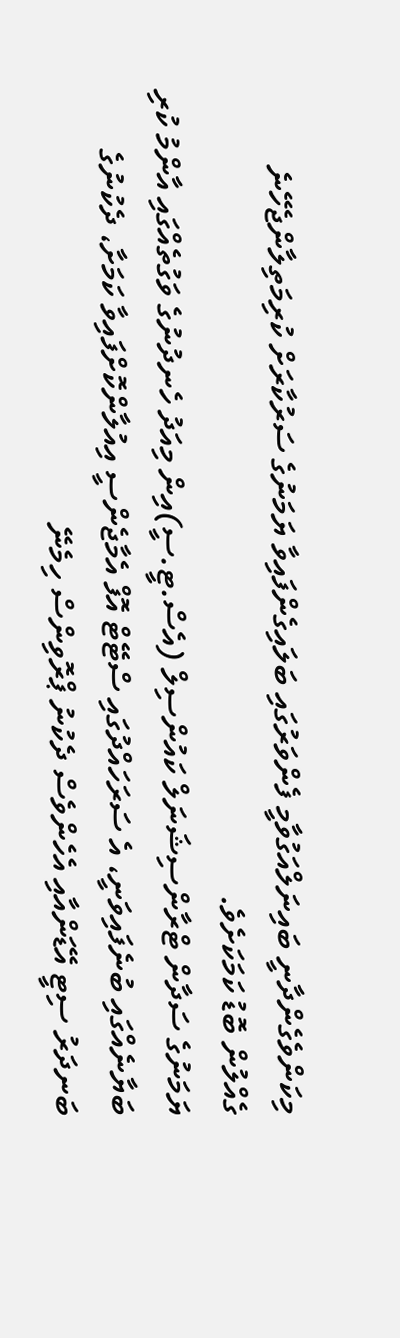މިކަންވެގެންދާނީ ބައިނަލްއަގުވާމީ ފެންވަރުގައި ބަލައިގެންފައިވާ ޔަމަނުގެ ސަރުކާރަށް ކުރިމަތިލާންޖެހޭނެ ގެއްލުން ބޮޑު ކަމަކަށެވެ.
ޔަމަނުގެ ސަދާން ޓްރާންސިޝަނަލް ކައުންސިލް (އެސް.ޓީ.ސީ)އިން މިއަދު ހެނދުނުގެ ވަގުތެއްގައި އާންމު ކުރި ބަޔާނެއްގައި ބުނެފައިވަނީ، އެ ސަރަހައްދުގައި ސްޓޭޓް އޮފް އެމާޖެންސީ އިއުލާންކޮށްފައިވާ ކަމަށާ، ދެކުނުގެ ބަނދަރު ސިޓީ އޭޑަންއާއި އެހެންވެސް ދެކުނު ޕްރޮވިންސް ހިމެނޭ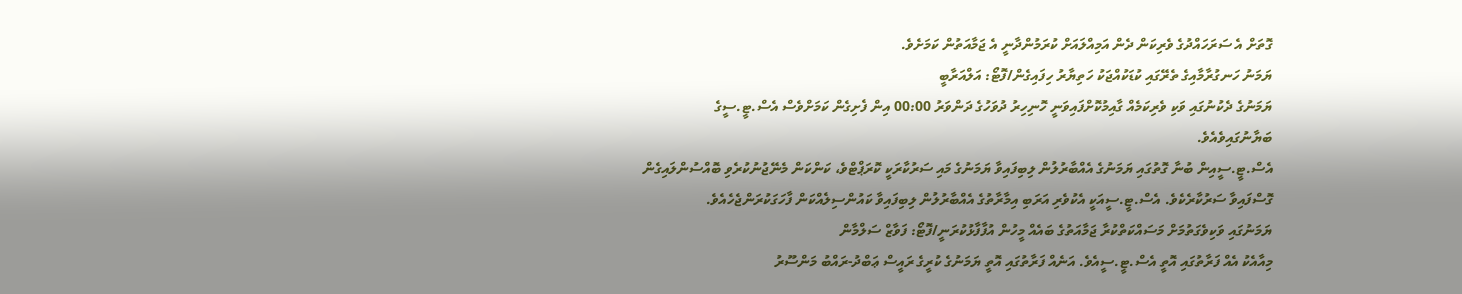ގޮތަށް އެ ސަރަހައްދުގެ ވެރިކަން ދެން އަމިއްލައަށް ކުރަމުންދާނީ އެ ޖަމާއަތުން ކަމަށެވެ.
ޔަމަނު ހަނގުރާމާއިގެ ތެރޭގައި ކުޑަކުއްޖަކު ހަތިޔާރު ހިފައިގެން/ފޮޓޯ: އަލްއަރާބީ
ޔަމަނުގެ ދެކުނުގައި ވަކި ވެރިކަމެއް ގާއިމުކޮށްފައިވަނީ ހޮނިހިރު ދުވަހުގެ ދަންވަރު 00:00 އިން ފެށިގެން ކަމަށްވެސް އެސް.ޓީ.ސީގެ ބަޔާނުގައިވެއެވެ.
އެސް.ޓީ.ސީއިން ބުނާ ގޮތުގައި ޔަމަނުގެ އެއްބާރުލުން ލިބިފައިވާ ޔަމަނުގެ މައި ސަރުކާރަކީ ކޮރަޕްޓްވެ، ކަންކަން މެނޭޖުނުކުރެވި ބޮއްސުންލައިގެން ގޮސްފައިވާ ސަރުކާރެކެވެ. އެސް.ޓީ.ސީއަކީ އެކުވެރި އަރަބި އިމާރާތުގެ އެއްބާރުލުން ލިބިފައިވާ ކައުންސިލެއްކަން ފާހަގަކުރަންޖެހެއެވެ.
ޔަމަނުގައި ވަކިވެގަތުމަށް މަސައްކަތްކުރާ ޖަމާއަތުގެ ބައެއް މީހުން އުފާފާޅުކުރަނީ/ފޮޓޯ: ފަވާޒް ސަލްމާން
މިއާއެކު އެއް ފަރާތުގައި އޮތީ އެސް.ޓީ.ސީއެވެ. އަނެއް ފަރާތުގައި އޮތީ ޔަމަނުގެ ކުރީގެ ރައީސް ޢަބްދު-ރައްބު މަންސޫރު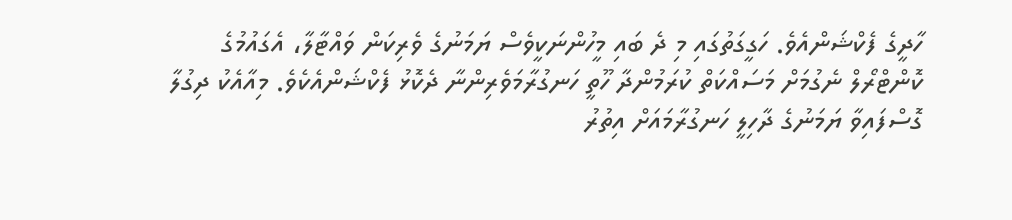ހާދީގެ ފެކްޝަންއެވެ. ހަގީގަތުގައި މި ދެ ބައި މީހުންނަކީވެސް ޔަމަނުގެ ވެރިކަން ވައްޓާލާ، އެގައުމުގެ ކޮންޓްރޯލް ނެގުމަށް މަސައްކަތް ކުރަމުންދާ ހޫތީ ހަނގުރާމަވެރިންނާ ދެކޮޅު ފެކްޝަންއެކެވެ. މިއާއެކު ދިގުލާ ގޮސްފައިވާ ޔަމަނުގެ ދާހިލީ ހަނގުރާމައަށް އިތުރު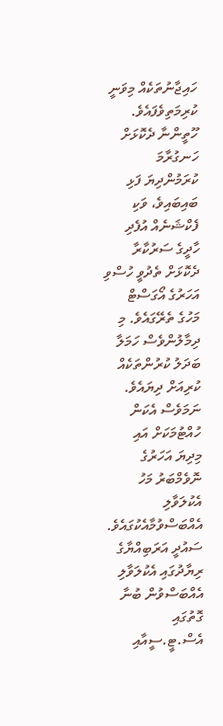ހައިޖާނުތަކެއް މިވަނީ ކުރިމަތިވެފައެވެ.
ހޫތީންނާ ދެކޮޅަށް ހަނގުރާމަ ކުރަމުންދިޔަ ފަޅި ބައިބައިވެ، ވަކި ފެކްޝަނެއް އުފެދި ހާދީގެ ސަރުކާރާ ދެކޮޅަށް ތެދުވީ ހުސްވި އަހަރުގެ އޯގަސްޓް މަހުގެ ތެރޭގައެވެ. މި ދިމާލުންވެސް ހަމަލާ ބަދަލު ކުރުންތަކެއް ކުރިއަށް ދިޔައެވެ. ނަމަވެސް އެކަން ހުއްޓުމަކަށް އައި މިދިޔަ އަހަރުގެ ނޮވެމްބަރު މަހު އެކުލަވާލި އެއްބަސްވުމާއެކުގައެވެ.
ސައުދީ އަރަބިއްޔާގެ ރިޔާދުގައި އެކުލަވާލި އެއްބަސްވުން ބުނާ ގޮތުގައި އެސް.ޓީ.ސީއާއި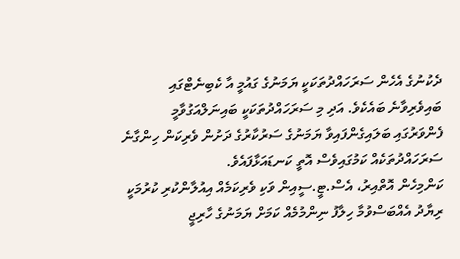ދެކުނުގެ އެހެން ސަރަހައްދުތަކަކީ ޔަމަނުގެ ގައުމީ އާ ކެބިނެޓްގައި ބައިވެރިވާނެ ބައެކެވެ. އަދި މި ސަރަހައްދުތަކަކީ ބައިނަލްއަގުވާމީ ފެންވަރުގައި ބަލައިގެންފައިވާ ޔަމަނުގެ ސަރުކާރުގެ ދަށުން ވެރިކަން ހިންގާނެ ސަރަހައްދުތަކެއް ކަމުގައިވެސް އޮތީ ކަނޑައަޅާފައެވެ.
ކަންމިހެން އޮތްއިރު، އެސް.ޓީ.ސީއިން ވަކި ވެރިކަމެއް އިއުލާންކުރި ކުރުމަކީ ރިޔާދު އެއްބަސްވުމާ ހިލާފު ނިންމުމެއް ކަމަށް ޔަމަނުގެ ހާރިޖީ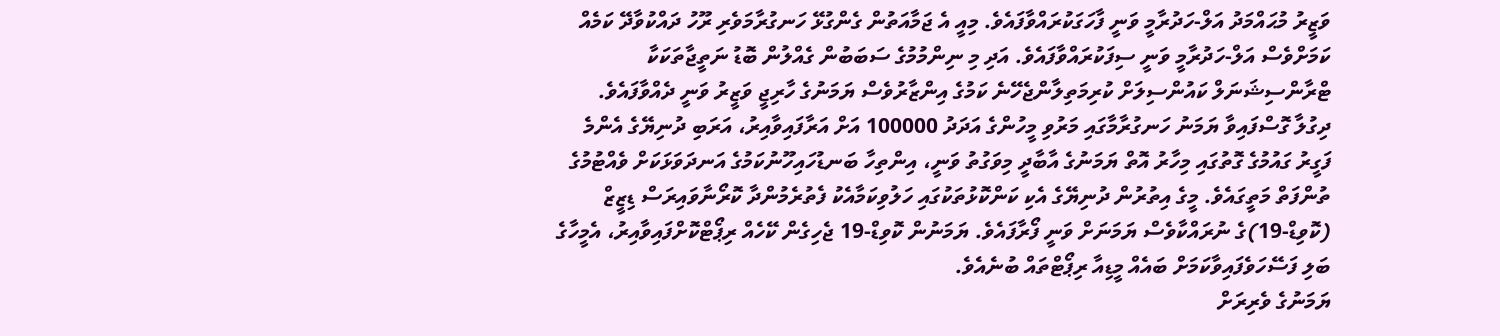ވަޒީރު މުޙައްމަދު އަލް-ހަދުރާމީ ވަނީ ފާހަގަކުރައްވާފައެވެ. މިއީ އެ ޖަމާއަތުން ގެންގުޅޭ ހަނގުރާމަވެރި ރޫހު ދައްކުވާދޭ ކަމެއް ކަމަށްވެސް އަލް-ހަދުރާމީ ވަނީ ސިފަކުރައްވާފައެވެ. އަދި މި ނިންމުމުގެ ސަބަބުން ގެއްލުން ބޮޑު ނަތީޖާތަކަކާ ޓްރާންސިޝަނަލް ކައުންސިލަށް ކުރިމަތިލާންޖެހޭނެ ކަމުގެ އިންޒާރުވެސް ޔަމަނުގެ ހާރިޖީ ވަޒީރު ވަނީ ދެއްވާފައެވެ.
ދިގުލާ ގޮސްފައިވާ ޔަމަނު ހަނގުރާމާގައި މަރުވި މީހުންގެ އަދަދު 100000 އަށް އަރާފައިވާއިރު، އަރަބި ދުނިޔޭގެ އެންމެ ފަގީރު ގައުމުގެ ގޮތުގައި މިހާރު އޮތް ޔަމަނުގެ އާބާދީ މިވަގުތު ވަނީ، އިންތިހާ ބަނޑުހައިހޫނުކަމުގެ އަނދަވަޅަކަށް ވެއްޓުމުގެ ތުންފަތް މަތީގައެވެ. މީގެ އިތުރުން ދުނިޔޭގެ އެކި ކަންކޮޅުތަކުގައި ހަލުވިކަމާއެކު ފެތުރެމުންދާ ކޮރޯނާވައިރަސް ޑިޒީޒް (ކޮވިޑް-19)ގެ ނުރައްކާވެސް ޔަމަނަށް ވަނީ ފޯރާފައެވެ. ޔަމަނުން ކޮވިޑް-19 ޖެހިގެން ކޭހެއް ރިޕޯޓްކޮށްފައިވާއިރު، އެމީހާގެ ބަލި ފަސޭހަވެފައިވާކަމަށް ބައެއް މީޑިއާ ރިޕޯޓްތައް ބުނެއެވެ.
ޔަމަނުގެ ވެރިރަށް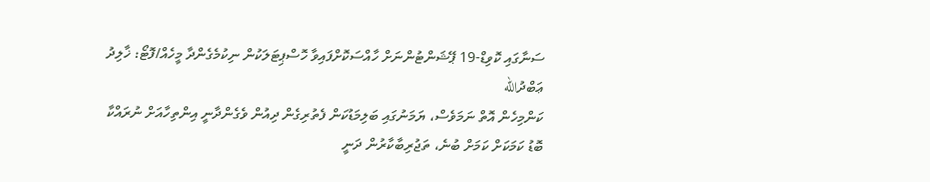ސަނާގައި ކޮވިޑް-19 ޕޭޝަންޓުންނަށް ހާއްސަކޮށްފައިވާ ހޮސްޕިޓަލަކުން ނިކުމެގެންދާ މީހެއް/ފޮޓޯ: ޚާލިދު ޢަބްދުالله
ކަންމިހެން އޮތް ނަމަވެސް، ޔަމަނުގައި ބަލިމަޑުކަން ފެތުރިގެން ދިއުން ވެގެންދާނީ އިންތިހާއަށް ނުރައްކާ ބޮޑު ކަމަކަށް ކަމަށް ބުނެ، ތަޖުރިބާކާރުން ދަނީ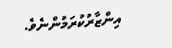އިންޒާރުކުރަމުންނެވެ.